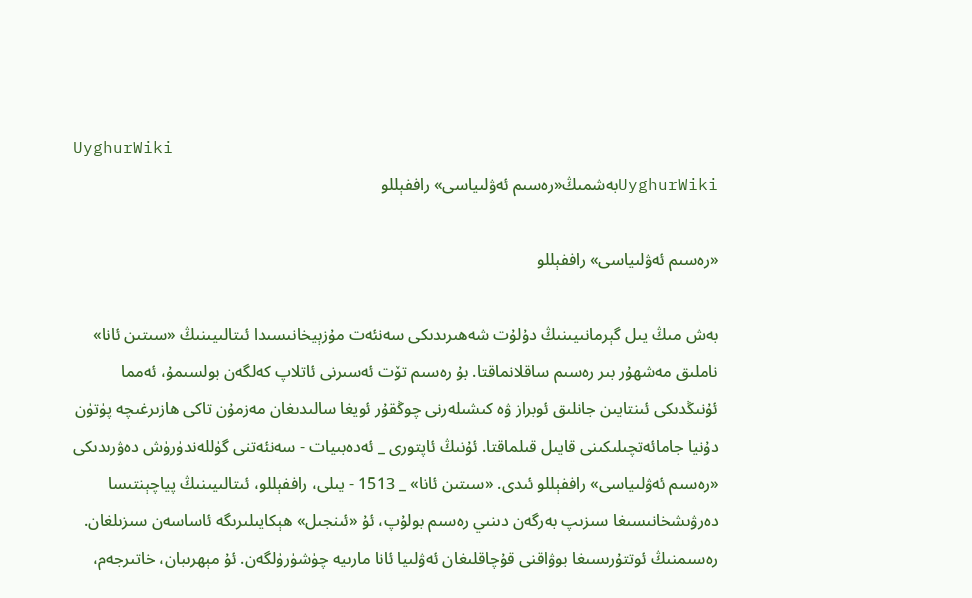UyghurWiki
UyghurWikiبەشمىڭ«رەسىم ئەۋلىياسى» راففېللو

«رەسىم ئەۋلىياسى» راففېللو

بەش مىڭ يىل گېرمانىيىنىڭ دۇلۇت شەھىرىدىكى سەنئەت مۇزېيخانىسىدا ئىتالىيىنىڭ «سىتىن ئانا» ناملىق مەشھۇر بىر رەسىم ساقلانماقتا. بۇ رەسىم تۆت ئەسىرنى ئاتلاپ كەلگەن بولسىمۇ، ئەمما ئۇنىڭدىكى ئىنتايىن جانلىق ئوبراز ۋە كىشىلەرنى چوڭقۇر ئويغا سالىدىغان مەزمۇن تاكى ھازىرغىچە پۈتۈن دۇنيا جامائەتچىلىكىنى قايىل قىلماقتا. ئۇنىڭ ئاپتورى _ ئەدەبىيات - سەنئەتنى گۈللەندۈرۈش دەۋرىدىكى «رەسىم ئەۋلىياسى» راففېللو ئىدى. «سىتىن ئانا» _ 1513 - يىلى، راففېللو، ئىتالىيىنىڭ پياچېنتىسا دەرۋىشخانىسىغا سىزىپ بەرگەن دىنىي رەسىم بولۇپ، ئۇ «ئىنجىل» ھېكايىلىرىگە ئاساسەن سىزىلغان. رەسىمنىڭ ئوتتۇرىسىغا بوۋاقنى قۇچاقلىغان ئەۋلىيا ئانا مارىيە چۈشۈرۈلگەن. ئۇ مېھرىبان، خاتىرجەم،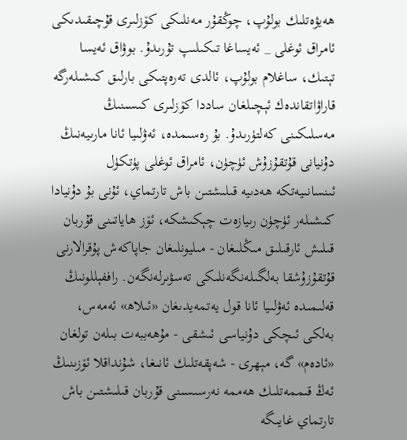ھەيۋەتلىك بولۇپ، چوڭقۇر مەنلىكى كۆزلىرى قۇچىقىدىكى ئامراق ئوغلى _ ئەيساغا تىكىلىپ تۇرىدۇ. بوۋاق ئەيسا تېتىك، ساغلام بولۇپ، ئالدى تەرەپتىكى بارلىق كىشىلەرگە قاراۋاتقاندەك ئېچىلغان ساددا كۆزلىرى كىسىنىڭ مەسلىكىنى كەلتۈرىدۇ. بۇ رەسىمدە، ئەۋلىيا ئانا مارىيەنىڭ دۇنيانى قۇتقۇزۇش ئۈچۈن، ئامراق ئوغلى پۈتكۈل ئىنسانىيەتكە ھەدىيە قىلىشتىن باش تارتماي، ئۇنى بۇ دۇنيادا كىشىلەر ئۈچۈن رىيازەت چېكىشكە، ئۆز ھاياتىنى قۇربان قىلىش ئارقىلىق مىڭلىغان - مىليونلىغان جاپاكەش پۇقرالارنى قۇتقۇزۇشقا بەلگىلەنگەنلىكى تەسۋىرلەنگەن. راففېللونىڭ قەلىمىدە ئەۋلىيا ئانا قول يەتمەيدىغان «ئىلاھ» ئەمەس، بەلكى ئىچكى دۇنياسى ئىشقى - مۇھەببەت بىلەن تولغان «ئادەم» گە، مېھرى - شەپقەتلىك ئانىغا، شۇنداقلا ئۆزىنىڭ ئەڭ قىممەتلىك ھەممە نەرسىسىنى قۇربان قىلىشتىن باش تارتماي غايىگە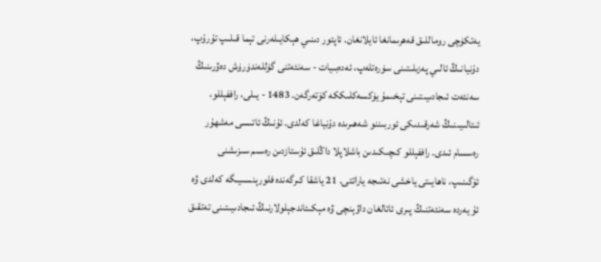يەتكۈچى روماللىق قەھرىمانغا ئايلانغان. ئاپتور دىنىي ھېكايىلەرنى تېما قىلىپ تۇرۇپ، دۇنيانىڭ ئالىي پەزىلىتىنى سۈرەتلەپ، ئەدەبىيات - سەنئەتنى گۈللەندۈرۈش دەۋرىنىڭ سەنئەت ئىجادىيىتىنى تېخىمۇ يۈكسەكلىككە كۆتەرگەن. 1483 - يىلى، راففېللو، ئىتالىيىنىڭ شەرقىدىكى ئوربىننو شەھىرىدە دۇنياغا كەلدى. ئۇنىڭ ئاتىسى مەشھۇر رەسسام ئىدى. راففېللو كىچىكىدىن باشلاپلا داڭلىق ئۇستازدىن رەسىم سىزىشنى ئۆگىنىپ، ناھايىتى ياخشى نەتىجە ياراتتى. 21 ياشقا كىرگەندە فلورېنسىيىگە كەلدى ۋە ئۇ يەردە سەنئەتنىڭ پىرى ئاتالغان داۋېنچى ۋە مېكىئاندجېلولارنىڭ ئىجادىيىتىنى تەتقىق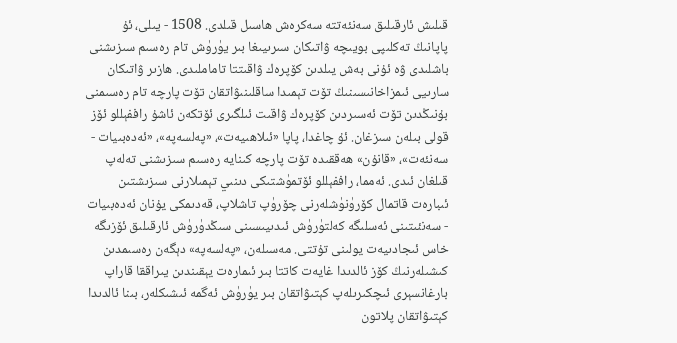قىلىش ئارقىلىق سەنئەتتە سەكرەش ھاسىل قىلدى. 1508 - يىلى، ئۇ پاپانىڭ تەكلىپى بويىچە ۋاتىكان سىرىيىغا بىر يۈرۈش تام رەسىم سىزىشنى باشلىدى ۋە ئۇنى بەش يىلدىن كۆپرەك ۋاقىتتا تاماملىدى. ھازىر ۋاتىكان سارىيى ئىمزاخانىسىنىڭ تۆت تېمىدا ساقلىنىۋاتقان تۆت پارچە تام رەسىمنى بۇنىڭدىن تۆت ئەسىردىن كۆپرەك ۋاقىت ئىلگىرى ئۆتكەن ئاشۇ راففېللو ئۆز قولى بىلەن سىزغان. ئۇ چاغدا، پاپا «ئىلاھىيەت»، «پەلسەپە»، «ئەدەبىيات - سەنئەت»، «قانۇن» ھەققىدە تۆت پارچە كىنايە رەسىم سىزىشنى تەلەپ قىلغان ئىدى. ئەمما، راففېللو ئۆتمۈشتىكى دىنىي تېمىلارنى سىزىشتىن ئىبارەت قاتمال كۆرۈنۈشلەرنى چۆرۈپ تاشلاپ، قەدىمكى يۇنان ئەدەبىيات - سەنئىتىنى ئەسلىگە كەلتۈرۈش ئىدىيىسىنى سىڭدۈرۈش ئارقىلىق ئۆزىگە خاس ئىجادىيەت يولىنى تۇتتى. مەسىلەن، «پەلسەپە» دېگەن رەسىمدىن كىشىلەرنىڭ كۆز ئالدىدا غايەت كاتتا بىر ئىمارەت يېقىندىن يىراققا قاراپ بارغانسېرى ئىچكىرىلەپ كېتىۋاتقان بىر يۈرۈش ئەگمە ئىشىكلەر، بىنا ئالدىدا كېتىۋاتقان پلاتون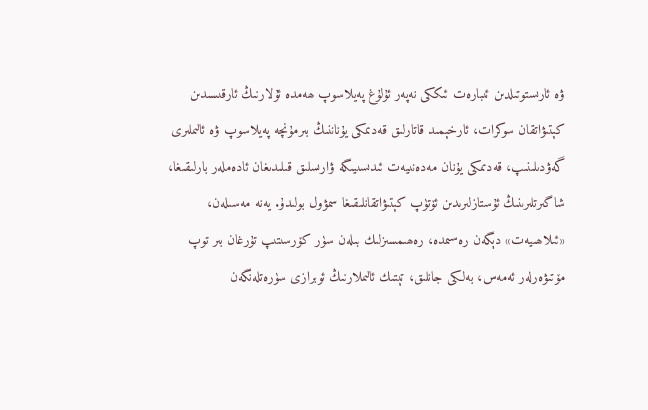ۋە ئارىستوتىلدىن ئىبارەت ئىككى نەپەر ئۇلۇغ پەيلاسوپ ھەمدە ئۇلارنىڭ ئارقىسىدىن كېتىۋاتقان سوكرات، ئارخېمىد قاتارلىق قەدىمكى يۇناننىڭ بىرمۇنچە پەيلاسوپ ۋە ئالىملىرى گەۋدىلىنىپ، قەدىمكى يۇنان مەدەنىيەت ئىدىسىيىگە ۋارىسلىق قىلىدىغان ئادەملەر بارلىقىغا، شاگىرتلىرىنىڭ ئۇستازلىرىدىن ئۆتۈپ كېتىۋاتقانلىقىغا سمۋول بولىدۇ. يەنە مەسىلەن، «ئىلاھىيەت» دېگەن رەسىمدە، رەھىمسىزلىك بىلەن سۈر كۆرسىتىپ تۇرغان بىر توپ مۆتىۋەرلەر ئەمەس، بەلكى جانلىق، تېتىك ئالىملارنىڭ ئوبرازى سۈرەتلەنگەن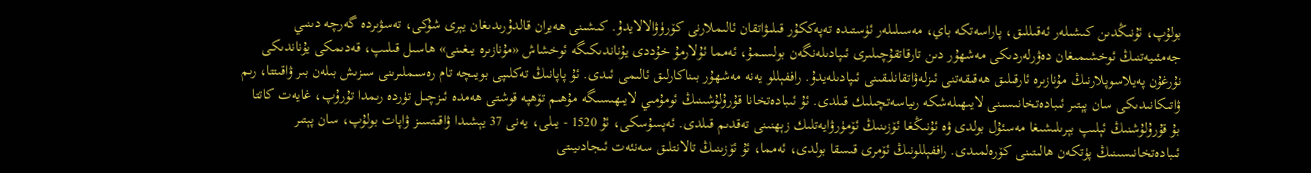بولۇپ، ئۇنىڭدىن كىشىلەر ئەقىللىق، پاراسەتكە باي، مەسىلىلەر ئۈستىدە تەپەككۇر قىلىۋاتقان ئالىملارنى كۆرۈۋالالايدۇ. كىشىنى ھەيران قالدۇرىدىغان يېرى شۇكى، تەسۋىردە گەرچە دىنىي جەمئىيەتنىڭ ئوخشىمىغان دەۋرلەردىكى مەشھۇر دىن تارقاتقۇچىلىرى ئىپادىلەنگەن بولسىمۇ، ئەمما ئۇلارمۇ خۇددى يۇناندىكىگە ئوخشاش «مۇنازىرە يىغىنى» ھاسىل قىلىپ، قەدىمكى يۇناندىكى نۇرغۇن پەيلاسوپلارنىڭ مۇنازىرە ئارقىلىق ھەقىقەتنى ئىزلەۋاتقانلىقىنى ئىپادىلەيدۇ. راففېللو يەنە مەشھۇر بىناكارلىق ئالىمى ئىدى. ئۇ پاپانىڭ تەكلىپى بويىچە تام رەسىملىرىنى سىزىش بىلەن بىر ۋاقىتتا، رىم ۋاتىكانىدىكى سان پېتىر ئىبادەتخانىسىنى لايىھىلەشكە رىياسەتچىلىك قىلدى. ئۇ ئىبادەتخانا قۇرۇلۇشىنىڭ ئومۇمىي لايىھىسىگە مۇھىم تۆھپە قوشتى ھەمدە ئىزچىل تۈردە رىمدا تۇرۇپ، غايەت كاتتا بۇ قۇرۇلۇشنىڭ ئېلىپ بېرىلىشىغا مەسئۇل بولدى ۋە ئۇنىڭغا ئۆزىنىڭ ئۆمۈرۋايەتلىك زېھنىنى تەقدىم قىلدى. ئەپسۇسكى، ئۇ 1520 - يىلى، يەنى 37 يېشىدا ۋاقىتسىز ۋاپات بولۇپ، سان پېتىر ئىبادەتخانىسىنىڭ پۈتكەن ھالىتىنى كۆرەلمىدى. راففېللونىڭ ئۆمرى قىسقا بولدى، ئەمما، ئۇ ئۆزىنىڭ تالانتلىق سەنئەت ئىجادىيىتى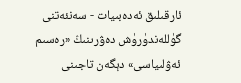ئارقىلىق ئەدەبىيات - سەنئەتنى گۈللەندۈرۈش دەۋرىنىڭ «رەسىم ئەۋلىياسى» دېگەن تاجىنى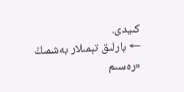كىيدى.
← بارلىق تېمىلار بەشمىڭ
«رەسىم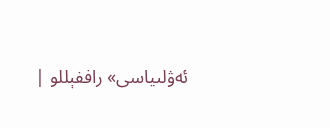ئەۋلىياسى» راففېللو |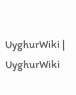UyghurWiki | UyghurWiki